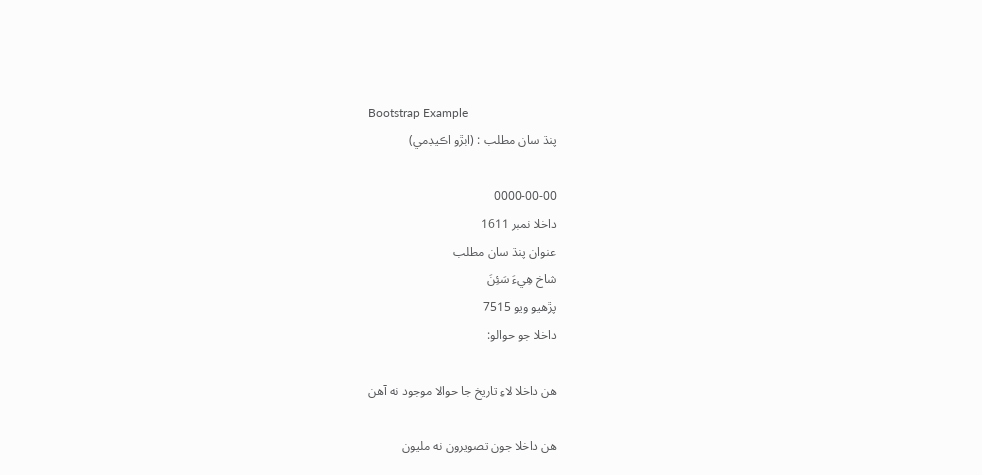Bootstrap Example
پنڌ سان مطلب : (ابڙو اڪيڊمي)

0000-00-00
داخلا نمبر 1611
عنوان پنڌ سان مطلب
شاخ هِيءَ سَئِنَ
پڙهيو ويو 7515
داخلا جو حوالو:

هن داخلا لاءِ تاريخ جا حوالا موجود نه آهن

هن داخلا جون تصويرون نه مليون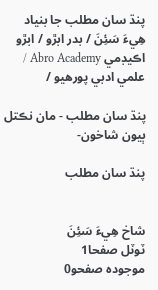پنڌ سان مطلب جا بنياد
هِيءَ سَئِنَ / بدر ابڙو / ابڙو اڪيڊمي Abro Academy / علمي ادبي پورهيو /

پنڌ سان مطلب - مان نڪتل ٻيون شاخون-

پنڌ سان مطلب


شاخ هِيءَ سَئِنَ
ٽوٽل صفحا1
موجودہ صفحو0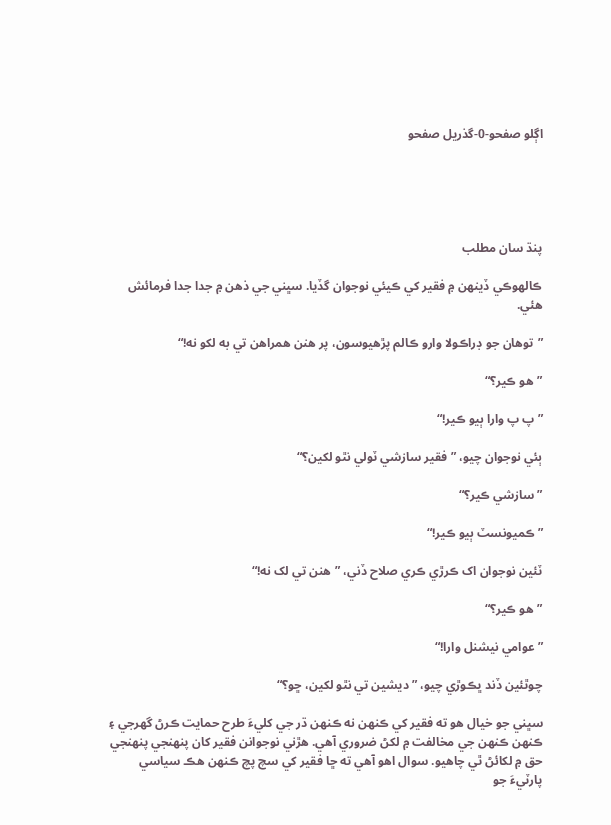اڳلو صفحو-0-گذريل صفحو





پنڌ سان مطلب

ڪالهوڪي ڏينهن ۾ فقير کي ڪيئي نوجوان گڏيا. سڀني جي ذهن ۾ جدا جدا فرمائش هئي.

”توهان جو ڊراڪولا وارو ڪالم پڙهيوسون، پر هنن همراهن تي به لکو نه!“

”هو ڪير؟“

”پ پ وارا ٻيو ڪير!“

ٻئي نوجوان چيو، ”فقير سازشي ٽولي نٿو لکين؟“

”سازشي ڪير؟“

”ڪميونسٽ ٻيو ڪير!“

ٽئين نوجوان اک ڪرڙي ڪري صلاح ڏني، ”هنن تي لک نه!“

”هو ڪير؟“

”عوامي نيشنل وارا!“

چوٿئين ڏند ڀڪوڙي چيو، ”ديشين تي نٿو لکين، ڇو؟“

سڀني جو خيال هو ته فقير کي ڪنهن نه ڪنهن ڌر جي کليءَ طرح حمايت ڪرڻ گهرجي ۽ ڪنهن ڪنهن جي مخالفت ۾ لکڻ ضروري آهي. هڙني نوجوانن فقير کان پنهنجي پنهنجي حق ۾ لکائڻ ٿي چاهيو. سوال اهو آهي ته ڇا فقير کي سچ پچ ڪنهن هڪ سياسي پارٽيءَ جو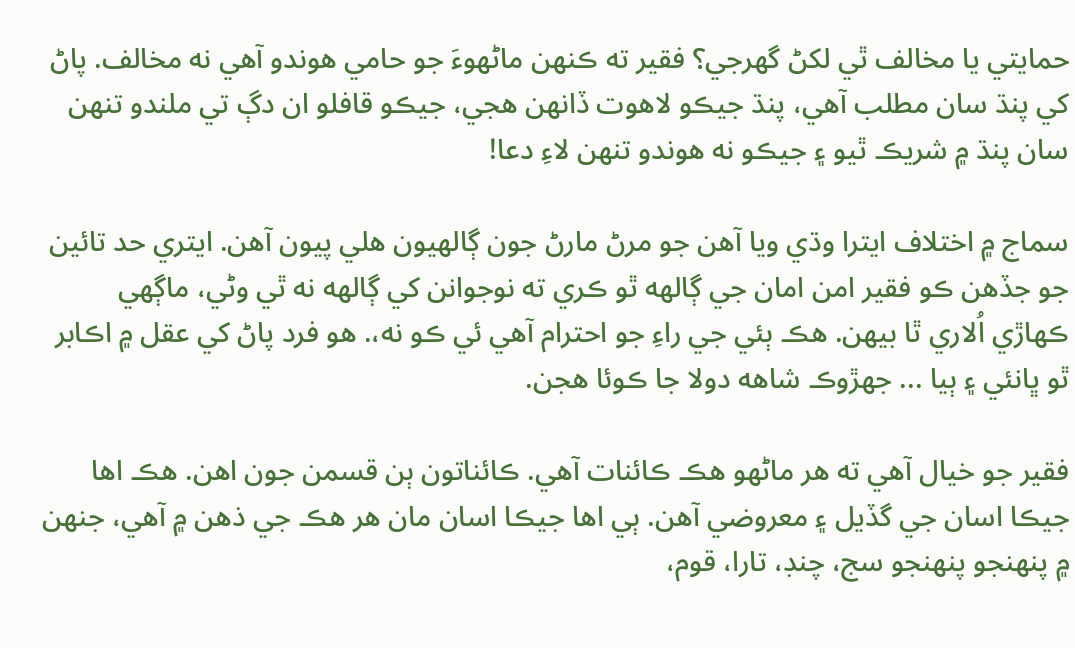حمايتي يا مخالف ٿي لکڻ گهرجي؟ فقير ته ڪنهن ماڻهوءَ جو حامي هوندو آهي نه مخالف. پاڻ کي پنڌ سان مطلب آهي، پنڌ جيڪو لاهوت ڏانهن هجي، جيڪو قافلو ان دڳ تي ملندو تنهن سان پنڌ ۾ شريڪ ٿيو ۽ جيڪو نه هوندو تنهن لاءِ دعا!

سماج ۾ اختلاف ايترا وڌي ويا آهن جو مرڻ مارڻ جون ڳالهيون هلي پيون آهن. ايتري حد تائين جو جڏهن ڪو فقير امن امان جي ڳالهه ٿو ڪري ته نوجوانن کي ڳالهه نه ٿي وڻي، ماڳهي ڪهاڙي اُلاري ٿا بيهن. هڪ ٻئي جي راءِ جو احترام آهي ئي ڪو نه،. هو فرد پاڻ کي عقل ۾ اڪابر ٿو ڀانئي ۽ ٻيا ... جهڙوڪ شاهه دولا جا ڪوئا هجن.

فقير جو خيال آهي ته هر ماڻهو هڪ ڪائنات آهي. ڪائناتون ٻن قسمن جون اهن. هڪ اها جيڪا اسان جي گڏيل ۽ معروضي آهن. ٻي اها جيڪا اسان مان هر هڪ جي ذهن ۾ آهي، جنهن ۾ پنهنجو پنهنجو سج، چنڊ، تارا، قوم،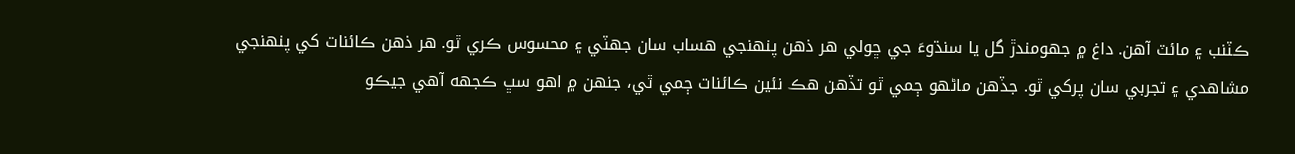ڪٽنب ۽ مائٽ آهن. داغ ۾ جهومندڙ گل يا سنڌوءَ جي ڇولي هر ذهن پنهنجي هساب سان جهٽي ۽ محسوس ڪري ٿو. هر ذهن ڪائنات کي پنهنجي مشاهدي ۽ تجربي سان پرکي ٿو. جڏهن ماڻهو ڄمي ٿو تڏهن هڪ نئين ڪائنات ڄمي ٿي، جنهن ۾ اهو سڀ ڪجهه آهي جيڪو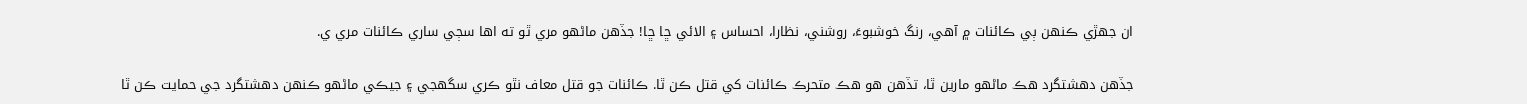ان جهڙي ڪنهن ٻي ڪائنات ۾ آهي، رنگ خوشبوءَ، روشني، نظارا، احساس ۽ الائي ڇا ڇا! جڏهن ماڻهو مري ٿو ته اها سڄي ساري ڪائنات مري ي.

جڏهن دهشتگرد هڪ ماڻهو مارين ٿا، تڏهن هو هڪ متحرڪ ڪائنات کي قتل ڪن ٿا. ڪائنات جو قتل معاف نٿو ڪري سگهجي ۽ جيڪي ماڻهو ڪنهن دهشتگرد جي حمايت ڪن ٿا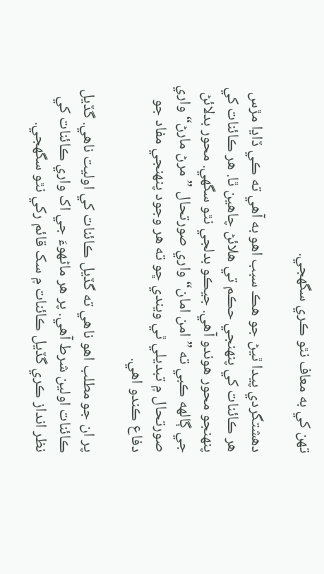تهن کي به معاف نٿو ڪري سگهجي.

دهشتگردي پيدا ٿيڻ جو هڪ سبب اهو به آهي ته ڪي ڏاڍا مڙس هر ڪائنات کي پنهنجي حڪم تي هلائڻ چاهين ٿا. هر ڪائنات کي پنهنجو محور هوندو آهي. جيڪو بدلجي نٿو سگهي. محور بدلائڻ جي ڳالهه ڪبي ته ”امن امان“ واري صورتحال ”مرڻ مارڻ“ واري صورتحال ۾ تبديلي ٿي ويندي ڇو ته هر وجود پنهنجي مفاد جو دفاع ڪندو اهي.

پر ان جو مطلب اهو ناهي ته گڏيل ڪائنات کي اوليت ناهي. گڏيل ڪائنات اولين شرط آهي. پر هر ماڻهوءَ جي اک واري ڪائنات کي نظر انداز ڪري گڏيل ڪائنات ۾ سک قائم رکي نٿو سگهجي.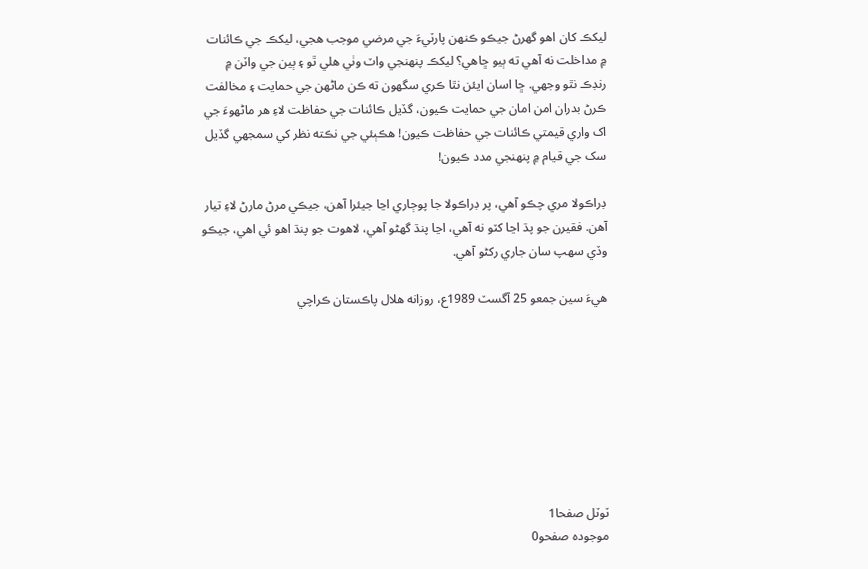ليکڪ کان اهو گهرڻ جيڪو ڪنهن پارٽيءَ جي مرضي موجب هجي، ليکڪ جي ڪائنات ۾ مداخلت نه آهي ته ٻيو ڇاهي؟ ليکڪ پنهنجي واٽ وٺي هلي ٿو ۽ ٻين جي واٽن ۾ رنڊڪ نٿو وجهي. ڇا اسان ايئن نٿا ڪري سگهون ته ڪن ماڻهن جي حمايت ۽ مخالفت ڪرڻ بدران امن امان جي حمايت ڪيون، گڏيل ڪائنات جي حفاظت لاءِ هر ماڻهوءَ جي اک واري قيمتي ڪائنات جي حفاظت ڪيون! هڪٻئي جي نڪته نظر کي سمجهي گڏيل سک جي قيام ۾ پنهنجي مدد ڪيون!

ڊراڪولا مري چڪو آهي، پر ڊراڪولا جا پوڄاري اڃا جيئرا آهن، جيڪي مرڻ مارڻ لاءِ تيار آهن. فقيرن جو پڌ اڃا کٽو نه آهي، اڃا پنڌ گهڻو آهي، لاهوت جو پنڌ اهو ئي اهي، جيڪو وڏي سهپ سان جاري رکڻو آهي.

هيءَ سين جمعو 25 آگسٽ 1989ع، روزانه هلال پاڪستان ڪراچي








ٽوٽل صفحا1
موجودہ صفحو0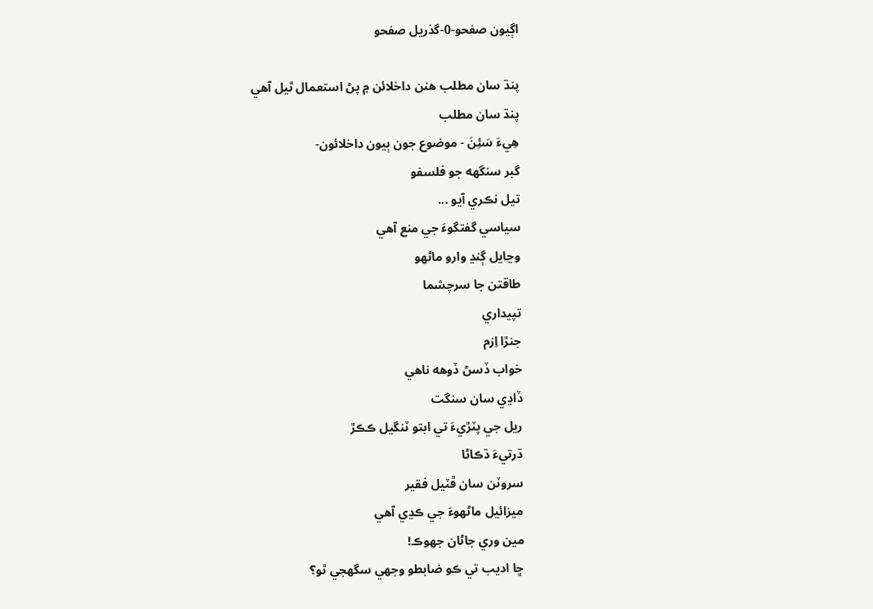اڳيون صفحو-0-گذريل صفحو

پنڌ سان مطلب ھنن داخلائن ۾ پڻ استعمال ٿيل آھي
پنڌ سان مطلب
هِيءَ سَئِنَ - موضوع جون ٻيون داخلائون-
گبر سنگهه جو فلسفو
تيل نڪري آيو ...
سياسي گفتگوءَ جي منع آهي
وڃايل ڳنڍ وارو ماڻهو
طاقتن جا سرچشما
تپيداري
جنڙا اِزم
خواب ڏسڻ ڏوهه ناهي
ڏاڍي سان سنگت
ريل جي پٽڙيءَ تي ابتو ٽنگيل ڪڪڙ
ڌرتيءَ ڌڪاڻا
سروٽن سان ڦٽيل فقير
ميزائيل ماڻهوءَ جي ڪڍي آهي
مين وري جاڻان جهوڪ!
ڇا اديب تي ڪو ضابطو وجهي سگهجي ٿو؟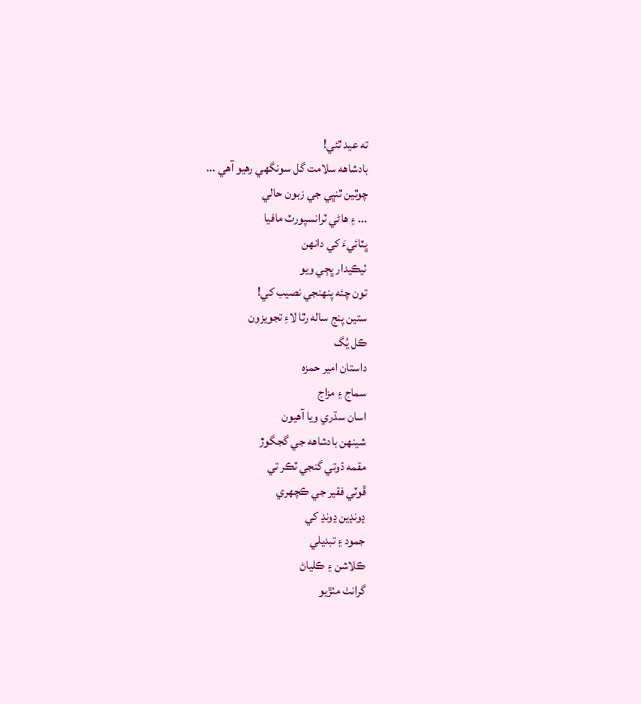ته عيد ٿئي!
بادشاهه سلامت گل سونگهي رهيو آهي ...
چوٿين ٿنڀي جي زبون حالي
... ۽ هاڻي ٽرانسپورٽ مافيا
ڀٽائيءَ کي دانهن
ٺيڪيدار ڀڄي ويو
تون چئه پنهنجي نصيب کي!
ستين پنج ساله رٿا لاءِ تجويزون
ڪل يُگ
داستان امير حمزه
سماج ۽ مزاج
اسان سڌري ويا آهيون
شينهن بادشاهه جي گجگوڙ
مقمه ڌوتي گنجي ٽڪر تي
ڦوٽي فقير جي ڪچهري
ڍونڍين ڍونڍ کي
جمود ۽ تبديلي
ڪلاشن ۽ ڪلياڻ
گرانٺ مٺڙيو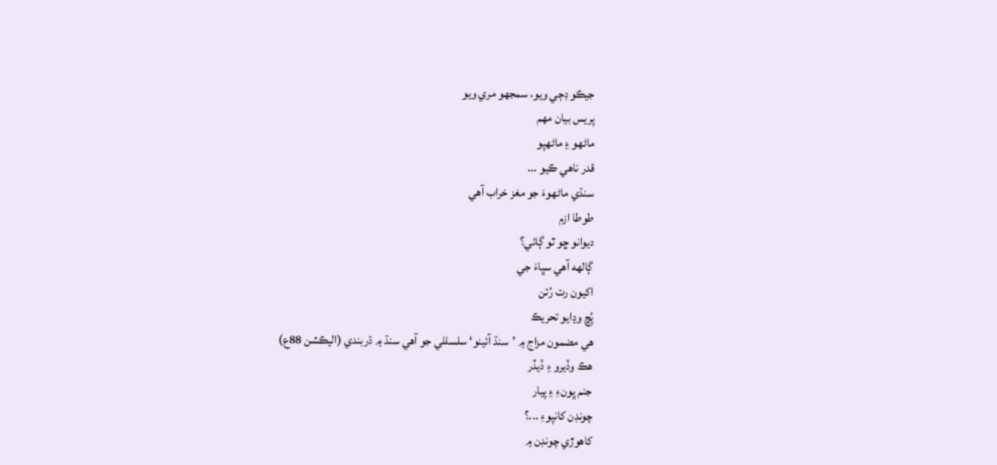جيڪو ڊڄي ويو، سمجهو مري ويو
پريس بيان مهم
ماڻهو ۽ ماڻهپو
قدر ناهي ڪيو ...
سنڌي ماڻهوءَ جو مغز خراب آهي
طوطا ازم
ديوانو ڇو ٿو ڳائي؟
ڳالهه آهي سڀاءَ جي
اکيون رت رُئن
پُڇ وڍايو تحريڪ
هي مضمون مزاج ۾ ’سنڌ آئينو‘ سلسللي جو آهي سنڌ ۾ ڌربندي (اليڪشن 88ع)
هڪ وڏيرو ۽ ڏيڏر
جنم ڀونءِ ۽ پيار
چونڊن کانپوءِ ...؟
کاهوڙي چونڊن ۾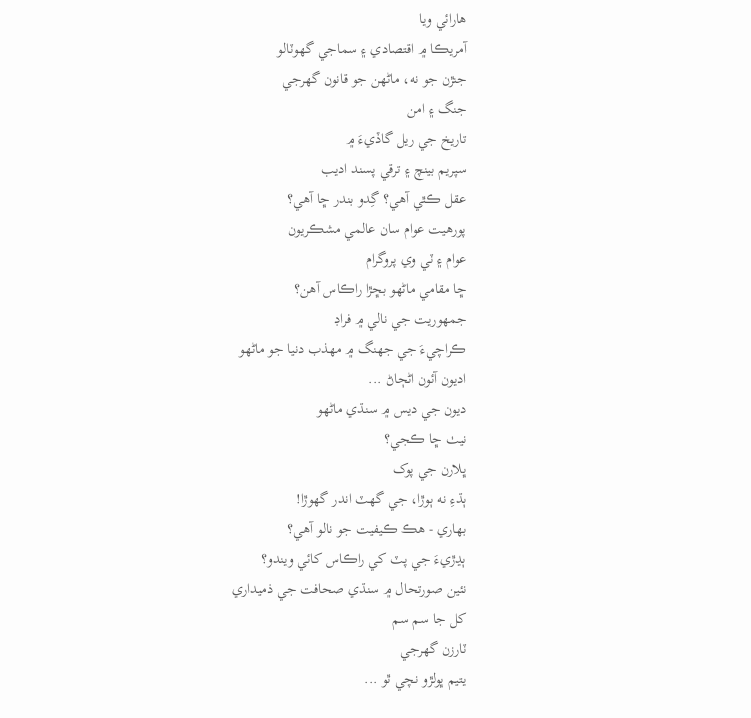هارائي ويا
آمريڪا ۾ اقتصادي ۽ سماجي گهوٽالو
جنڙن جو نه، ماڻهن جو قانون گهرجي
جنگ ۽ امن
تاريخ جي ريل گاڏيءَ ۾
سپريم بينچ ۽ ترقي پسند اديب
عقل ڪٿي آهي؟ گِدو بندر ڇا آهي؟
پورهيت عوام سان عالمي مشڪريون
عوام ۽ ٽي وي پروگرام
ڇا مقامي ماڻهو بڇڙا راڪاس آهن؟
جمهوريت جي نالي ۾ فراڊ
ڪراچيءَ جي جهنگ ۾ مهذب دنيا جو ماڻهو
اديون آئون اڻڄاڻ ...
ديون جي ديس ۾ سنڌي ماڻهو
نيٺ ڇا ڪجي؟
ڀلارن جي پوک
ٻڌءِ نه ٻوڙا، جي گهٽ اندر گهوڙا!
بھاري - هڪ ڪيفيت جو نالو آهي؟
ٻڍڙيءَ جي پٽ کي راڪاس کائي ويندو؟
نئين صورتحال ۾ سنڌي صحافت جي ذميداري
کل جا سم سم
ٽارزن گهرجي
يتيم ڀولڙو نچي ٿو ...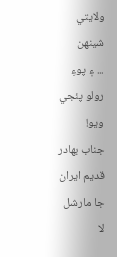ولايتي شينهن
... ۽ پوءِ رولو پئجي ويو!
جناب بهادر
قديم ايران جا مارشل لا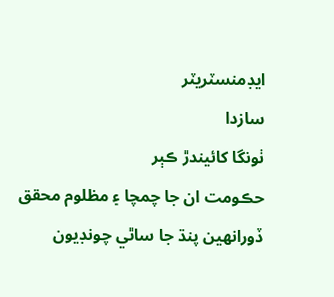ايڊمنسٽريٽر
سازدا
ٺونگا کائيندڙ ڪٻر
حڪومت ان جا چمچا ۽ مظلوم محقق
ڏورانهين پنڌ جا ساٿي چونڊيون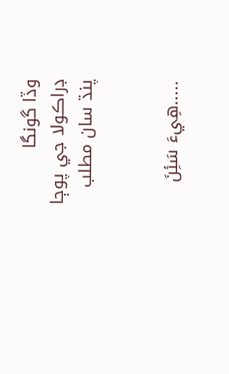وڏا گونگا
ڊراڪولا جي پوڄا
پنڌ سان مطلب


.....هِيءَ سَئِنَ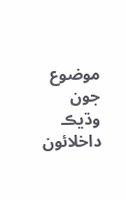موضوع جون وڌيڪ داخلائون